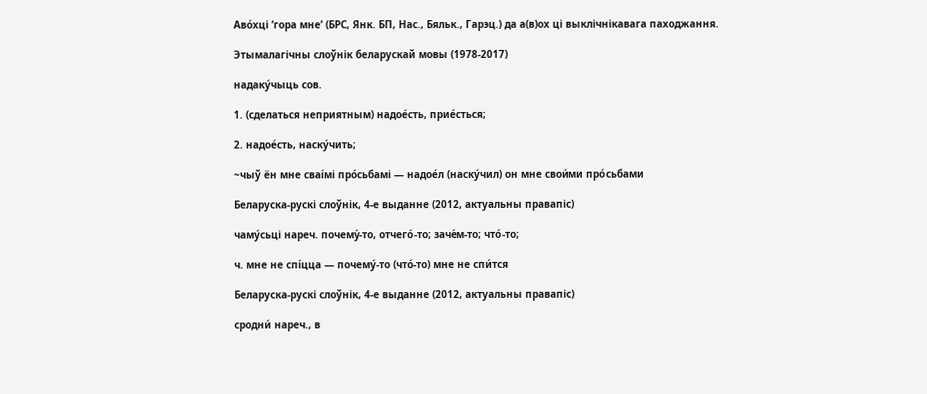Аво́хці ’гора мне’ (БРС, Янк. БП, Нас., Бяльк., Гарэц.) да а(в)ох ці выклічнікавага паходжання.

Этымалагічны слоўнік беларускай мовы (1978-2017)

надаку́чыць сов.

1. (сделаться неприятным) надое́сть, прие́сться;

2. надое́сть, наску́чить;

~чыў ён мне сваі́мі про́сьбамі — надое́л (наску́чил) он мне свои́ми про́сьбами

Беларуска-рускі слоўнік, 4-е выданне (2012, актуальны правапіс)

чаму́сьці нареч. почему́-то, отчего́-то; заче́м-то; что́-то;

ч. мне не спі́цца — почему́-то (что́-то) мне не спи́тся

Беларуска-рускі слоўнік, 4-е выданне (2012, актуальны правапіс)

сродни́ нареч., в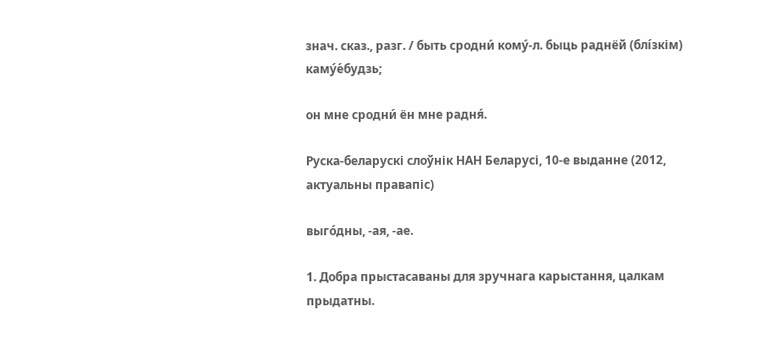знач. сказ., разг. / быть сродни́ кому́-л. быць раднёй (блі́зкім) каму́е́будзь;

он мне сродни́ ён мне радня́.

Руска-беларускі слоўнік НАН Беларусі, 10-е выданне (2012, актуальны правапіс)

выго́дны, -ая, -ае.

1. Добра прыстасаваны для зручнага карыстання, цалкам прыдатны.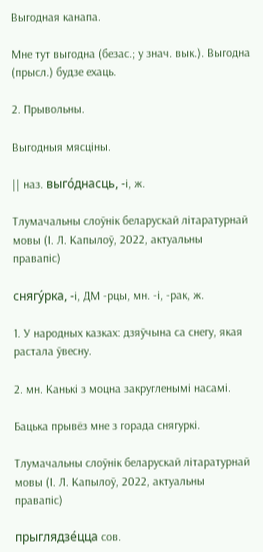Выгодная канапа.

Мне тут выгодна (безас.; у знач. вык.). Выгодна (прысл.) будзе ехаць.

2. Прывольны.

Выгодныя мясціны.

|| наз. выго́днасць, -і, ж.

Тлумачальны слоўнік беларускай літаратурнай мовы (І. Л. Капылоў, 2022, актуальны правапіс)

снягу́рка, -і, ДМ -рцы, мн. -і, -рак, ж.

1. У народных казках: дзяўчына са снегу, якая растала ўвесну.

2. мн. Канькі з моцна закругленымі насамі.

Бацька прывёз мне з горада снягуркі.

Тлумачальны слоўнік беларускай літаратурнай мовы (І. Л. Капылоў, 2022, актуальны правапіс)

прыглядзе́цца сов.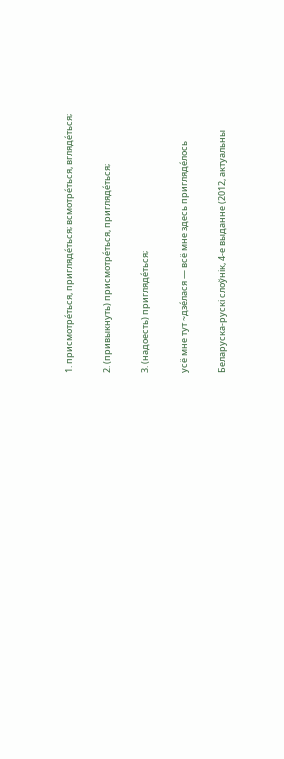1. присмотре́ться, пригляде́ться; всмотре́ться, вгляде́ться;

2. (привыкнуть) присмотре́ться, пригляде́ться;

3. (надоесть) пригляде́ться;

усё мне тут ~дзе́лася — всё мне здесь пригляде́лось

Беларуска-рускі слоўнік, 4-е выданне (2012, актуальны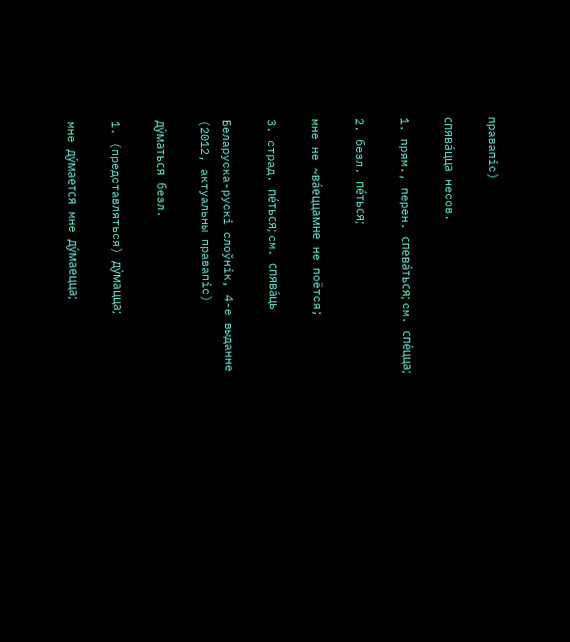правапіс)

спява́цца несов.

1. прям., перен. спева́ться; см. спе́цца;

2. безл. пе́ться;

мне не ~ва́еццамне не поётся;

3. страд. пе́ться; см. спява́ць

Беларуска-рускі слоўнік, 4-е выданне (2012, актуальны правапіс)

ду́маться безл.

1. (представляться) ду́мацца;

мне ду́мается мне ду́маецца;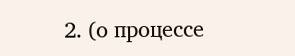2. (о процессе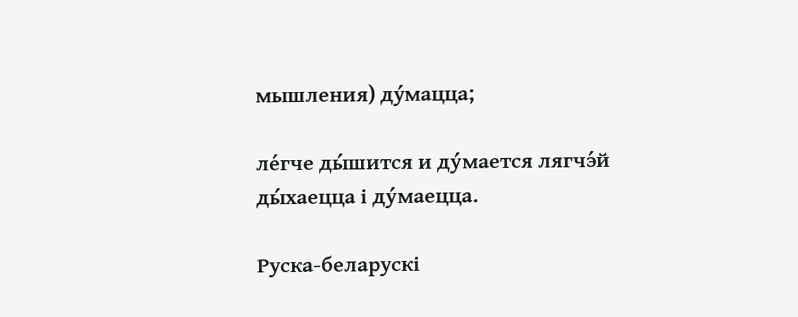мышления) ду́мацца;

ле́гче ды́шится и ду́мается лягчэ́й ды́хаецца і ду́маецца.

Руска-беларускі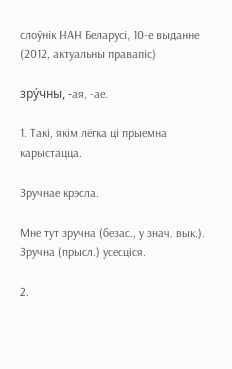слоўнік НАН Беларусі, 10-е выданне (2012, актуальны правапіс)

зру́чны, -ая, -ае.

1. Такі, якім лёгка ці прыемна карыстацца.

Зручнае крэсла.

Мне тут зручна (безас., у знач. вык.). Зручна (прысл.) усесціся.

2.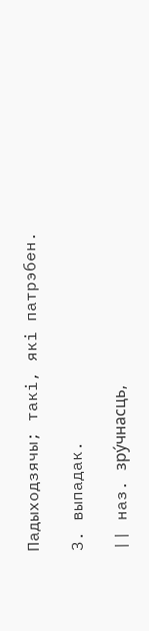Падыходзячы; такі, які патрэбен.

З. выпадак.

|| наз. зру́чнасць,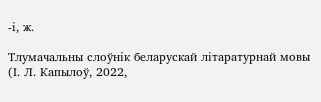-і, ж.

Тлумачальны слоўнік беларускай літаратурнай мовы (І. Л. Капылоў, 2022,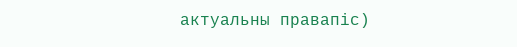актуальны правапіс)